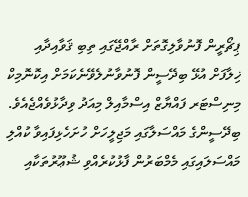ޕިޗޯރީން ފޮނުވާލިގޮތަށް ރާއްޖޭގައި ތިބި ޤަވާއިދާއި ޚިލާފަށް އުޅޭ ބިދޭސީން ފޮނުވާނުލެވޭނެކަމަށް އިކޮނޮމިކް މިނިސްޓަރ ފައްޔާޒް އިސްމާއިލް މިއަދު ވިދާޅުވެއްޖެއެވެ.
ބިދޭސީންގެ މައްސަލާގައި މަޖިލީހަށް ހުށަހެޅިފައިވާ ކުއްލި މައްސަލައިގައި މެމްބަރުން ފާޅުކުރެއްވި ޝުޢޫރުތަކާއި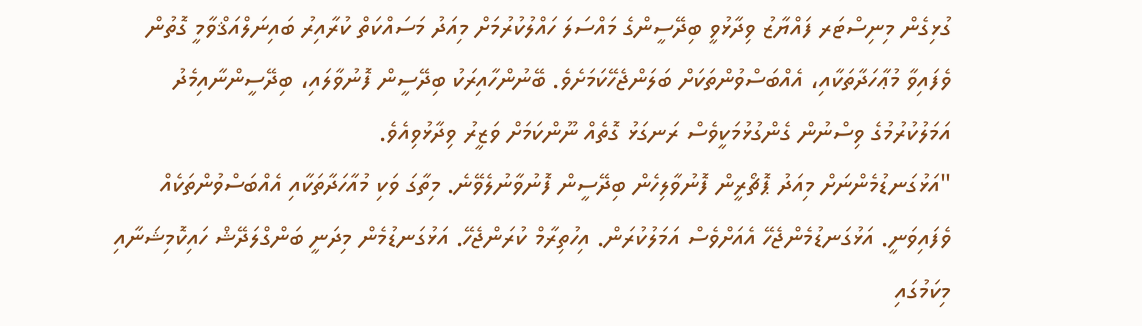ގުޅިގެން މިނިސްޓަރ ފައްޔާޒު ވިދާޅުވީ ބިދޭސީންގެ މައްސަލަ ހައްލުކުރުމަށް މިއަދު މަސައްކަތް ކުރާއިރު ބައިނަލްއަޤްވާމީ ގޮތުން ވެފައިވާ މުޢާހަދާތަކާއި، އެއްބަސްވުންތަކަށް ބަލަންޖެހޭކަމަށެވެ. ބޭނުންހާއިރަކު ބިދޭސީން ފޮނުވާލައި، ބިދޭސީންނާއިމެދު އަމަލުކުރުމުގެ ވިސްނުން ގެންގުޅުމަކީވެސް ރަނގަޅު ގޮތެއް ނޫންކަމަށް ވަޒީރު ވިދާޅުވިއެވެ.
"އަޅުގަނޑުމެންނަށް މިއަދު ޕޮޗޯރީން ފޮނުވާލިހެން ބިދޭސީން ފޮނުވާނުލެވޭނެ. މިތާގަ ވަކި މުއާހަދާތަކާއި އެއްބަސްވުންތަކެއް ވެފައިވަނީ. އަޅުގަނޑުމެންޖެހޭ އެއަށްވެސް އަމަލުކުރަން. އިހުތިރާމް ކުރަންޖެހޭ. އަޅުގަނޑުމެން މިދަނީ ބަންގްލަދޭޝް ހައިކޮމިޝަނާއި މިކަމުގައި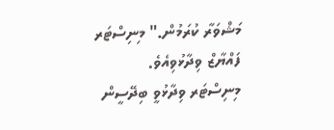މަޝްވަރާ ކުރަމުން." މިނިސްޓަރ ފައްޔާޒް ވިދާޅުވިއެވެ.
މިނިސްޓަރ ވިދާޅުވީ ބިދޭސީން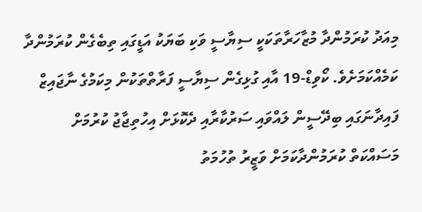މިއަދު ކުރަމުންދާ މުޒާހަރާތަކަކީ ސިޔާސީ ވަކި ބަޔަކު އަޑީގައި ތިބެގެން ކުރަމުންދާ ކަމެއްކަމަށެވެ. ކޯވިޑް-19 އާއި ގުޅިގެން ސިޔާސީ ފަރާތްތަކުން މިކަމުގެ ނާޖައިޒް ފައިދާނަގައި ބިދޭސީން ލައްވައި ސަރުކާރާއި ދެކޮޅަށް އިހުތިޖާޖު ކުރުމަށް މަސައްކަތް ކުރަމުންދާކަމަށް ވަޒީރު ތުހުމަތު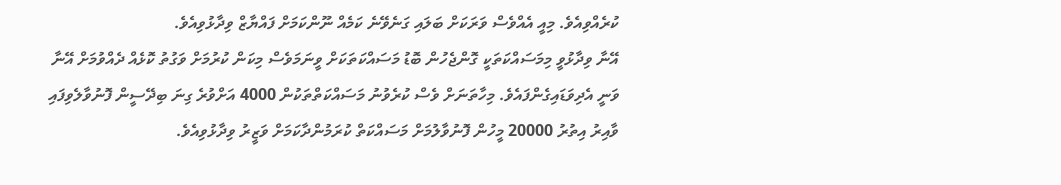ކުރެއްވިއެވެ. މިއީ އެއްވެސް ވަރަކަށް ބަލައި ގަނެވޭނެ ކަމެއް ނޫންކަމަށް ފައްޔާޒް ވިދާޅުވިއެވެ.
އޭނާ ވިދާޅުވީ މިމަސައްކަތަކީ ގޮންޖެހުން ބޮޑު މަސައްކަތަކަށް ވީނަމަވެސް މިކަން ކުރުމަށް ވަގުތު ކޮޅެއް ދެއްވުމަށް އޭނާ ވަނީ އެދިވަޑައިގެންފައެވެ. މިހާތަނަށް ވެސް ކުރެވުނު މަސައްކަތްތަކުން 4000 އަށްވުރެ ގިނަ ބިދޭސީން ފޮނުވާލެވިފައި ވާއިރު އިތުރު 20000 މީހުން ފޮނުވާލުމަށް މަސައްކަތް ކުރަމުންދާކަމަށް ވަޒީރު ވިދާޅުވިއެވެ.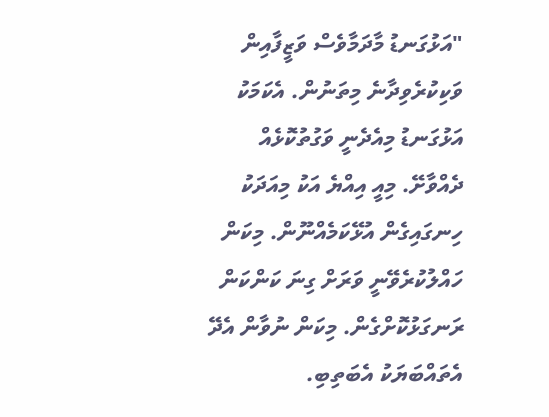"އަޅުގަނޑު މާދަމާވެސް ވަޒީފާއިން ވަކިކުރެވިދާނެ މިތަނުން. އެކަމަކު އަޅުގަނޑު މިއެދެނީ ވަގުތުކޮޅެއް ދެއްވާށޭ. މިއީ އިއްޔެ އަކު މިއަދަކު ހިނގައިގެން އުޅޭކަމެއްނޫން. މިކަން ހައްލުކުރެވޭނީ ވަރަށް ގިނަ ކަންކަން ރަނގަޅުކޮށްގެން. މިކަން ނުވާން އެދޭ އެތައްބަޔަކު އެބަތިބި.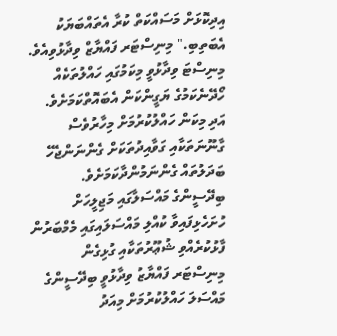އިދިކޮޅަށް މަސައްކަތް ކުރާ އެތައްބަޔަކު އެބަތިބި." މިނިސްޓަރ ފައްޔާޒް ވިދާޅުވިއެވެ.
މިނިސްޓަ ވިދާޅުވީ މިކަމުގައި ހައްލުތަކެއް ހޯދޭނެކަމުގެ ޔަގީންކަން އެބައޮތްކަމަށެވެ. އަދި މިކަން ހައްލުކުރުމަށް މިހާރުވެސް ގާނޫނަތަކާއި ގަވާއިދުތަކަށް ގެންނަންޖެހޭ ބަދަލުތައް ގެންނަމުންދާކަމަށެވެ.
ބިދޭސީންގެ މައްސަލާގައި މަޖިލީހަށް ހުށަހެޅިފައިވާ ކުއްލި މައްސަލައިގައި މެމްބަރުން ފާޅުކުރެއްވި ޝުޢޫރުތަކާއި ގުޅިގެން މިނިސްޓަރ ފައްޔާޒު ވިދާޅުވީ ބިދޭސީންގެ މައްސަލަ ހައްލުކުރުމަށް މިއަދު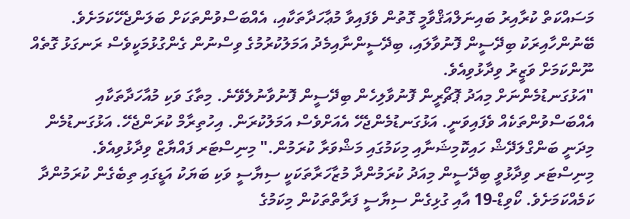މަސައްކަތް ކުރާއިރު ބައިނަލްއަޤްވާމީ ގޮތުން ވެފައިވާ މުޢާހަދާތަކާއި، އެއްބަސްވުންތަކަށް ބަލަންޖެހޭކަމަށެވެ. ބޭނުންހާއިރަކު ބިދޭސީން ފޮނުވާލައި، ބިދޭސީންނާއިމެދު އަމަލުކުރުމުގެ ވިސްނުން ގެންގުޅުމަކީވެސް ރަނގަޅު ގޮތެއް ނޫންކަމަށް ވަޒީރު ވިދާޅުވިއެވެ.
"އަޅުގަނޑުމެންނަށް މިއަދު ޕޮޗޯރީން ފޮނުވާލިހެން ބިދޭސީން ފޮނުވާނުލެވޭނެ. މިތާގަ ވަކި މުއާހަދާތަކާއި އެއްބަސްވުންތަކެއް ވެފައިވަނީ. އަޅުގަނޑުމެންޖެހޭ އެއަށްވެސް އަމަލުކުރަން. އިހުތިރާމް ކުރަންޖެހޭ. އަޅުގަނޑުމެން މިދަނީ ބަންގްލަދޭޝް ހައިކޮމިޝަނާއި މިކަމުގައި މަޝްވަރާ ކުރަމުން." މިނިސްޓަރ ފައްޔާޒް ވިދާޅުވިއެވެ.
މިނިސްޓަރ ވިދާޅުވީ ބިދޭސީން މިއަދު ކުރަމުންދާ މުޒާހަރާތަކަކީ ސިޔާސީ ވަކި ބަޔަކު އަޑީގައި ތިބެގެން ކުރަމުންދާ ކަމެއްކަމަށެވެ. ކޯވިޑް-19 އާއި ގުޅިގެން ސިޔާސީ ފަރާތްތަކުން މިކަމުގެ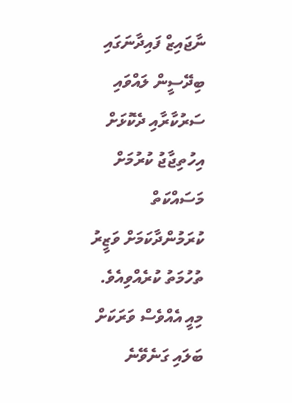ނާޖައިޒް ފައިދާނަގައި ބިދޭސީން ލައްވައި ސަރުކާރާއި ދެކޮޅަށް އިހުތިޖާޖު ކުރުމަށް މަސައްކަތް ކުރަމުންދާކަމަށް ވަޒީރު ތުހުމަތު ކުރެއްވިއެވެ. މިއީ އެއްވެސް ވަރަކަށް ބަލައި ގަނެވޭނެ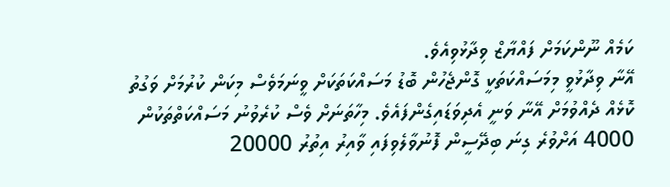ކަމެއް ނޫންކަމަށް ފައްޔާޒް ވިދާޅުވިއެވެ.
އޭނާ ވިދާޅުވީ މިމަސައްކަތަކީ ގޮންޖެހުން ބޮޑު މަސައްކަތަކަށް ވީނަމަވެސް މިކަން ކުރުމަށް ވަގުތު ކޮޅެއް ދެއްވުމަށް އޭނާ ވަނީ އެދިވަޑައިގެންފައެވެ. މިހާތަނަށް ވެސް ކުރެވުނު މަސައްކަތްތަކުން 4000 އަށްވުރެ ގިނަ ބިދޭސީން ފޮނުވާލެވިފައި ވާއިރު އިތުރު 20000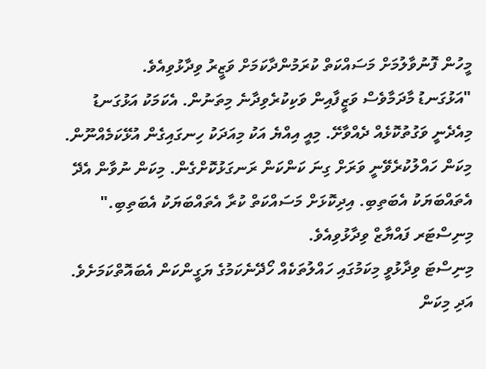މީހުން ފޮނުވާލުމަށް މަސައްކަތް ކުރަމުންދާކަމަށް ވަޒީރު ވިދާޅުވިއެވެ.
"އަޅުގަނޑު މާދަމާވެސް ވަޒީފާއިން ވަކިކުރެވިދާނެ މިތަނުން. އެކަމަކު އަޅުގަނޑު މިއެދެނީ ވަގުތުކޮޅެއް ދެއްވާށޭ. މިއީ އިއްޔެ އަކު މިއަދަކު ހިނގައިގެން އުޅޭކަމެއްނޫން. މިކަން ހައްލުކުރެވޭނީ ވަރަށް ގިނަ ކަންކަން ރަނގަޅުކޮށްގެން. މިކަން ނުވާން އެދޭ އެތައްބަޔަކު އެބަތިބި. އިދިކޮޅަށް މަސައްކަތް ކުރާ އެތައްބަޔަކު އެބަތިބި." މިނިސްޓަރ ފައްޔާޒް ވިދާޅުވިއެވެ.
މިނިސްޓަ ވިދާޅުވީ މިކަމުގައި ހައްލުތަކެއް ހޯދޭނެކަމުގެ ޔަގީންކަން އެބައޮތްކަމަށެވެ. އަދި މިކަން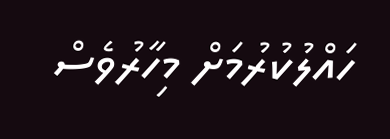ހައްލުކުރުމަށް މިހާރުވެސް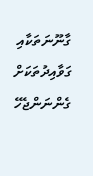ގާނޫނަތަކާއި ގަވާއިދުތަކަށް ގެންނަންޖެހޭ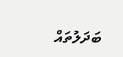ބަދަލުތައް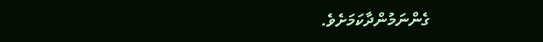ގެންނަމުންދާކަމަށެވެ.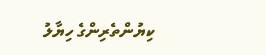ކިޔުންތެރިންގެ ހިޔާލު